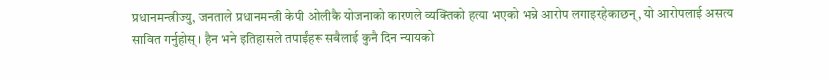प्रधानमन्त्रीज्यु, जनताले प्रधानमन्त्री केपी ओलीकै योजनाको कारणले व्यक्तिको हत्या भएको भन्ने आरोप लगाइरहेकाछन्, यो आरोपलाई असत्य सावित गर्नुहोस् । हैन भने इतिहासले तपाईंहरू सबैलाई कुनै दिन न्यायको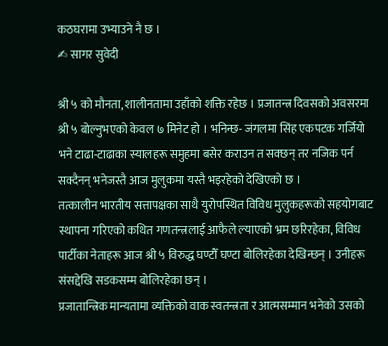कठघरामा उभ्याउने नै छ ।
✍ सागर सुवेदी

श्री ५ को मौनता, शालीनतामा उहाँको शक्ति रहेछ । प्रजातन्त्र दिवसको अवसरमा श्री ५ बोल्नुभएको केवल ७ मिनेट हो । भनिन्छ- जंगलमा सिंह एकपटक गर्जियो भने टाढा-टाढाका स्यालहरू समुहमा बसेर कराउन त सक्छन् तर नजिक पर्न सक्दैनन् भनेजस्तै आज मुलुकमा यस्तै भइरहेको देखिएको छ ।
तत्कालीन भारतीय सत्तापक्षका साथै युरोपस्थित विविध मुलुकहरूको सहयोगबाट स्थापना गरिएको कथित गणतन्त्रलाई आफैले ल्याएको भ्रम छरिरहेका, विविध पार्टीका नेताहरू आज श्री ५ विरुद्ध घण्टौँ घण्टा बोलिरहेका देखिन्छन् । उनीहरू संसद्देखि सडकसम्म बोलिरहेका छन् ।
प्रजातान्त्रिक मान्यतामा व्यक्तिको वाक स्वतन्त्रता र आत्मसम्मान भनेको उसको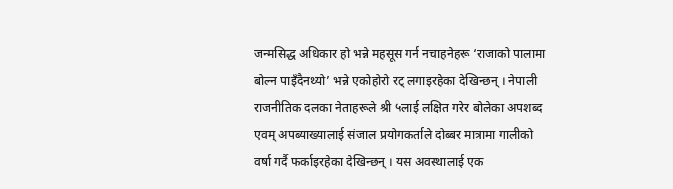जन्मसिद्ध अधिकार हो भन्ने महसूस गर्न नचाहनेहरू ‘राजाको पालामा बोल्न पाइँदैनथ्यो’ भन्ने एकोहोरो रट् लगाइरहेका देखिन्छन् । नेपाली राजनीतिक दलका नेताहरूले श्री ५लाई लक्षित गरेर बोलेका अपशब्द एवम् अपब्याख्यालाई संजाल प्रयोगकर्ताले दोब्बर मात्रामा गालीको वर्षा गर्दै फर्काइरहेका देखिन्छन् । यस अवस्थालाई एक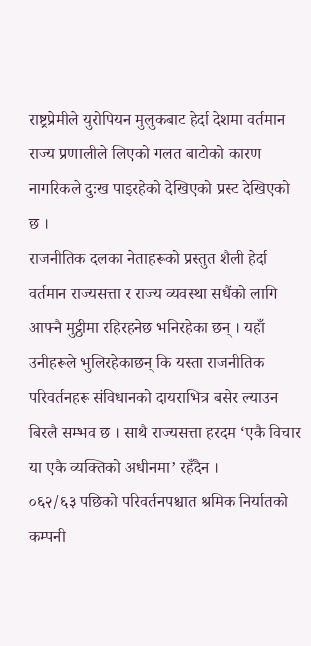राष्ट्रप्रेमीले युरोपियन मुलुकबाट हेर्दा देशमा वर्तमान राज्य प्रणालीले लिएको गलत बाटोको कारण नागरिकले दुःख पाइरहेको देखिएको प्रस्ट देखिएको छ ।
राजनीतिक दलका नेताहरूको प्रस्तुत शैली हेर्दा वर्तमान राज्यसत्ता र राज्य व्यवस्था सधैंको लागि आफ्नै मुट्ठीमा रहिरहनेछ भनिरहेका छन् । यहाँ उनीहरूले भुलिरहेकाछन् कि यस्ता राजनीतिक परिवर्तनहरू संविधानको दायराभित्र बसेर ल्याउन बिरलै सम्भव छ । साथै राज्यसत्ता हरदम ‘एकै विचार या एकै व्यक्तिको अधीनमा’ रहँदैन ।
०६२/६३ पछिको परिवर्तनपश्चात श्रमिक निर्यातको कम्पनी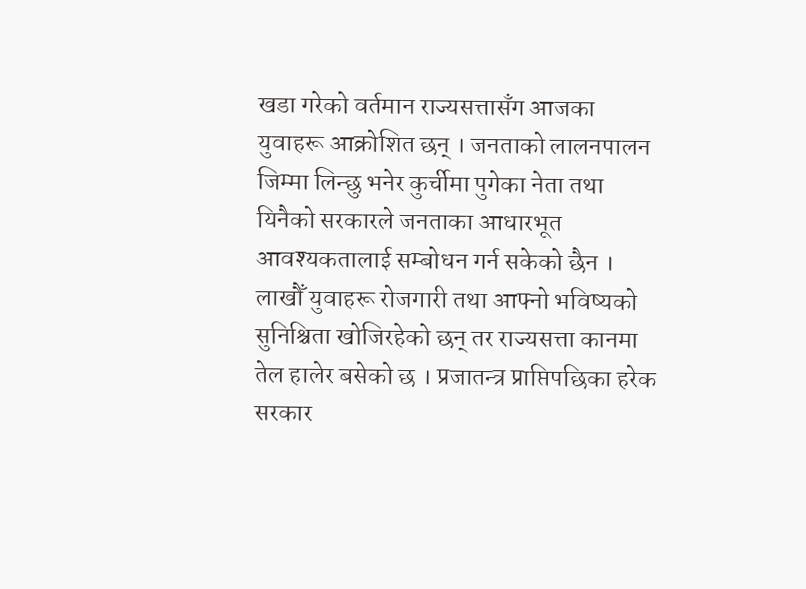खडा गरेको वर्तमान राज्यसत्तासँग आजका युवाहरू आक्रोशित छन् । जनताको लालनपालन जिम्मा लिन्छु भनेर कुर्चीमा पुगेका नेता तथा यिनैको सरकारले जनताका आधारभूत आवश्यकतालाई सम्बोधन गर्न सकेको छैन । लाखौँ युवाहरू रोजगारी तथा आफ्नो भविष्यको सुनिश्चिता खोजिरहेको छन् तर राज्यसत्ता कानमा तेल हालेर बसेको छ । प्रजातन्त्र प्राप्तिपछिका हरेक सरकार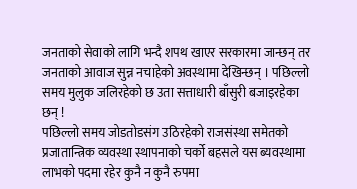जनताको सेवाको लागि भन्दै शपथ खाएर सरकारमा जान्छन् तर जनताको आवाज सुन्न नचाहेको अवस्थामा देखिन्छन् । पछिल्लो समय मुलुक जलिरहेको छ उता सत्ताधारी बाँसुरी बजाइरहेका छन् !
पछिल्लो समय जोडतोडसंग उठिरहेको राजसंस्था समेतको प्रजातान्त्रिक व्यवस्था स्थापनाको चर्को बहसले यस ब्यवस्थामा लाभको पदमा रहेर कुनै न कुनै रुपमा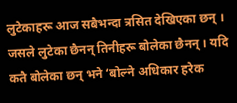लुटेकाहरू आज सबैभन्दा त्रसित देखिएका छन् । जसले लुटेका छैनन् तिनीहरू बोलेका छैनन् । यदि कतै बोलेका छन् भने ‘बोल्ने अधिकार हरेक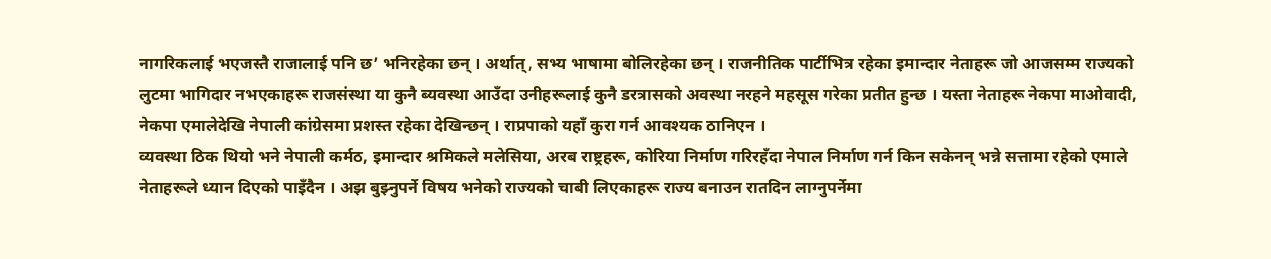नागरिकलाई भएजस्तै राजालाई पनि छ’ भनिरहेका छन् । अर्थात्, सभ्य भाषामा बोलिरहेका छन् । राजनीतिक पार्टीभित्र रहेका इमान्दार नेताहरू जो आजसम्म राज्यको लुटमा भागिदार नभएकाहरू राजसंस्था या कुनै ब्यवस्था आउँदा उनीहरूलाई कुनै डरत्रासको अवस्था नरहने महसूस गरेका प्रतीत हुन्छ । यस्ता नेताहरू नेकपा माओवादी, नेकपा एमालेदेखि नेपाली कांग्रेसमा प्रशस्त रहेका देखिन्छन् । राप्रपाको यहाँ कुरा गर्न आवश्यक ठानिएन ।
व्यवस्था ठिक थियो भने नेपाली कर्मठ, इमान्दार श्रमिकले मलेसिया, अरब राष्ट्रहरू, कोरिया निर्माण गरिरहँदा नेपाल निर्माण गर्न किन सकेनन् भन्ने सत्तामा रहेको एमाले नेताहरूले ध्यान दिएको पाइँदैन । अझ बुझ्नुपर्ने विषय भनेको राज्यको चाबी लिएकाहरू राज्य बनाउन रातदिन लाग्नुपर्नेमा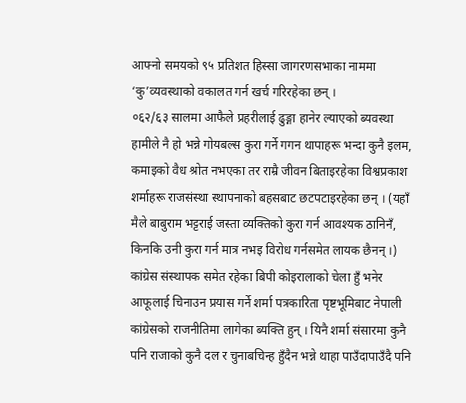आफ्नो समयको ९५ प्रतिशत हिस्सा जागरणसभाका नाममा ‘कु’व्यवस्थाको वकालत गर्न खर्च गरिरहेका छन् ।
०६२/६३ सालमा आफैले प्रहरीलाई ढुङ्गा हानेर ल्याएको ब्यवस्था हामीले नै हो भन्ने गोयबल्स कुरा गर्ने गगन थापाहरू भन्दा कुनै इलम, कमाइको वैध श्रोत नभएका तर राम्रै जीवन बिताइरहेका विश्वप्रकाश शर्माहरू राजसंस्था स्थापनाको बहसबाट छटपटाइरहेका छन् । (यहाँ मैले बाबुराम भट्टराई जस्ता व्यक्तिको कुरा गर्न आवश्यक ठानिनँ, किनकि उनी कुरा गर्न मात्र नभइ विरोध गर्नसमेत लायक छैनन् ।) कांग्रेस संस्थापक समेत रहेका बिपी कोइरालाको चेला हुँ भनेर आफूलाई चिनाउन प्रयास गर्ने शर्मा पत्रकारिता पृष्टभूमिबाट नेपाली कांग्रेसको राजनीतिमा लागेका ब्यक्ति हुन् । यिनै शर्मा संसारमा कुनै पनि राजाको कुनै दल र चुनाबचिन्ह हुँदैन भन्ने थाहा पाउँदापाउँदै पनि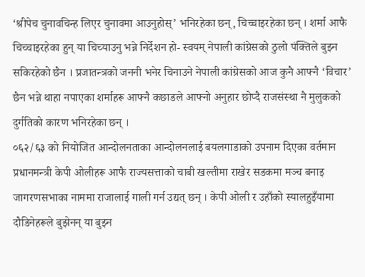‘श्रीपेच चुनावचिन्ह लिएर चुनावमा आउनुहोस्’ भनिरहेका छन्, चिच्चाइरहेका छन् । शर्मा आफै चिच्चाइरहेका हुन् या चिच्याउनु भन्ने निर्देशन हो- स्वयम् नेपाली कांग्रेसको ठुलो पंक्तिले बुझ्न सकिरहेको छैन । प्रजातन्त्रको जननी भनेर चिनाउने नेपाली कांग्रेसको आज कुनै आफ्नै ‘विचार’ छैन भन्ने थाहा नपाएका शर्माहरू आफ्नै कछाडले आफ्नो अनुहार छोप्दै राजसंस्था नै मुलुकको दुर्गतिको कारण भनिरहेका छन् ।
०६२/६३ को नियोजित आन्दोलनताका आन्दोलनलाई बयलगाडाको उपनाम दिएका वर्तमान प्रधानमन्त्री केपी ओलीहरू आफै राज्यसत्ताको चाबी खल्तीमा राखेर सडकमा मञ्च बनाइ जागरणसभाका नाममा राजालाई गाली गर्न उद्यत् छन् । केपी ओली र उहाँको स्यालहुइँयामा दौडिनेहरूले बुझेनन् या बुझ्न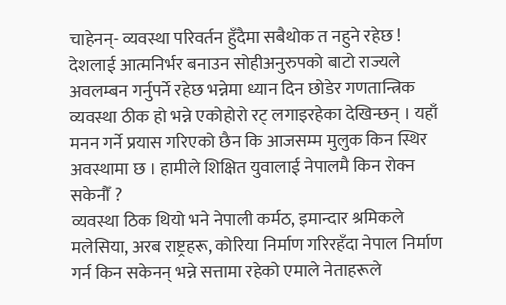चाहेनन्- व्यवस्था परिवर्तन हुँदैमा सबैथोक त नहुने रहेछ ! देशलाई आत्मनिर्भर बनाउन सोहीअनुरुपको बाटो राज्यले अवलम्बन गर्नुपर्ने रहेछ भन्नेमा ध्यान दिन छोडेर गणतान्त्रिक व्यवस्था ठीक हो भन्ने एकोहोरो रट् लगाइरहेका देखिन्छन् । यहाँ मनन गर्ने प्रयास गरिएको छैन कि आजसम्म मुलुक किन स्थिर अवस्थामा छ । हामीले शिक्षित युवालाई नेपालमै किन रोक्न सकेनौँ ?
व्यवस्था ठिक थियो भने नेपाली कर्मठ, इमान्दार श्रमिकले मलेसिया, अरब राष्ट्रहरू, कोरिया निर्माण गरिरहँदा नेपाल निर्माण गर्न किन सकेनन् भन्ने सत्तामा रहेको एमाले नेताहरूले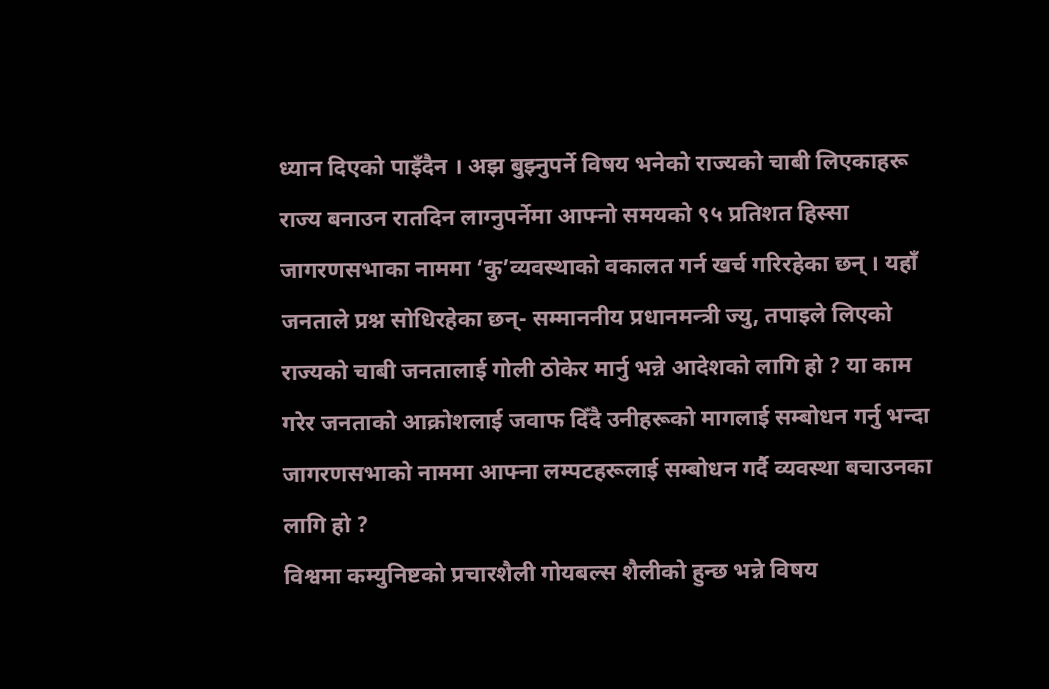ध्यान दिएको पाइँदैन । अझ बुझ्नुपर्ने विषय भनेको राज्यको चाबी लिएकाहरू राज्य बनाउन रातदिन लाग्नुपर्नेमा आफ्नो समयको ९५ प्रतिशत हिस्सा जागरणसभाका नाममा ‘कु’व्यवस्थाको वकालत गर्न खर्च गरिरहेका छन् । यहाँ जनताले प्रश्न सोधिरहेका छन्- सम्माननीय प्रधानमन्त्री ज्यु, तपाइले लिएको राज्यको चाबी जनतालाई गोली ठोकेर मार्नु भन्ने आदेशको लागि हो ? या काम गरेर जनताको आक्रोशलाई जवाफ दिँदै उनीहरूको मागलाई सम्बोधन गर्नु भन्दा जागरणसभाको नाममा आफ्ना लम्पटहरूलाई सम्बोधन गर्दै व्यवस्था बचाउनका लागि हो ?
विश्वमा कम्युनिष्टको प्रचारशैली गोयबल्स शैलीको हुन्छ भन्ने विषय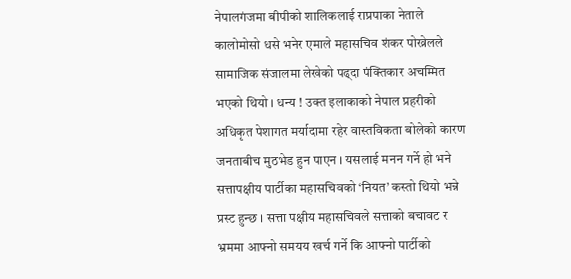नेपालगंजमा बीपीको शालिकलाई राप्रपाका नेताले कालोमोसो धसे भनेर एमाले महासचिव शंकर पोख्रेलले सामाजिक संजालमा लेखेको पढ्दा पंक्तिकार अचम्मित भएको थियो । धन्य ! उक्त इलाकाको नेपाल प्रहरीको अधिकृत पेशागत मर्यादामा रहेर वास्तविकता बोलेको कारण जनताबीच मुठभेड हुन पाएन । यसलाई मनन गर्ने हो भने सत्तापक्षीय पार्टीका महासचिवको ‘नियत’ कस्तो थियो भन्ने प्रस्ट हुन्छ । सत्ता पक्षीय महासचिवले सत्ताको बचावट र भ्रममा आफ्नो समयय खर्च गर्ने कि आफ्नो पार्टीको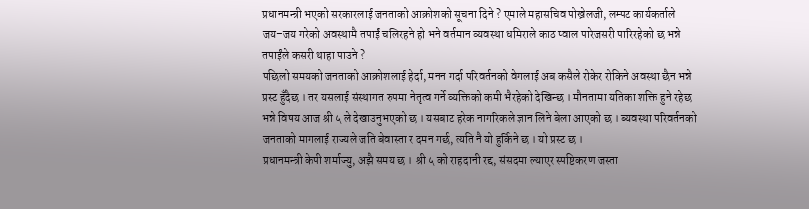प्रधानमन्त्री भएको सरकारलाई जनताको आक्रोशको सूचना दिने ? एमाले महासचिव पोख्रेलजी, लम्पट कार्यकर्ताले जय–जय गरेको अवस्थामै तपाईं चलिरहने हो भने वर्तमान व्यवस्था धमिराले काठ प्वाल पारेजसरी पारिरहेको छ भन्ने तपाईंले कसरी थाहा पाउने ?
पछिलो समयको जनताको आक्रोशलाई हेर्दा, मनन गर्दा परिवर्तनको वेगलाई अब कसैले रोकेर रोकिने अवस्था छैन भन्ने प्रस्ट हुँदैछ । तर यसलाई संस्थागत रुपमा नेतृत्व गर्ने व्यक्तिको कमी भैरहेको देखिन्छ । मौनतामा यतिका शक्ति हुने रहेछ भन्ने विषय आज श्री ५ ले देखाउनुभएको छ । यसबाट हरेक नागरिकले ज्ञान लिने बेला आएको छ । ब्यवस्था परिवर्तनको जनताको मागलाई राज्यले जति बेवास्ता र दमन गर्छ, त्यति नै यो हुर्किने छ । यो प्रस्ट छ ।
प्रधानमन्त्री केपी शर्माज्यु, अझै समय छ । श्री ५ को राहदानी रद्द, संसदमा ल्याएर स्पष्टिकरण जस्ता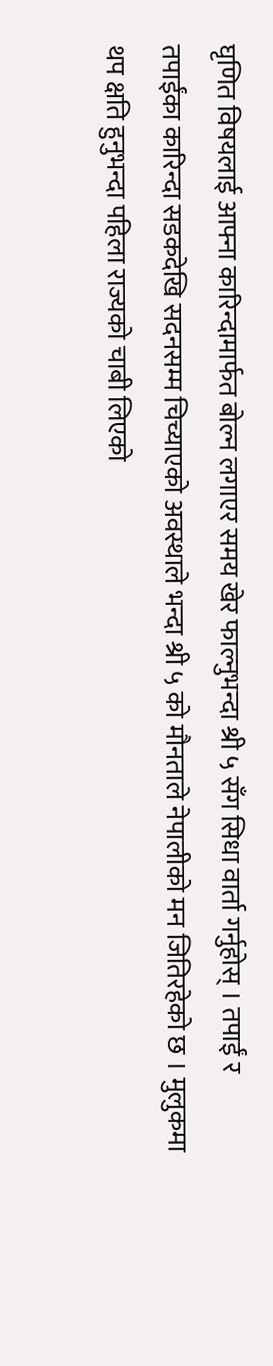घृणित विषयलाई आफ्ना कारिन्दामार्फत बोल्न लगाएर समय खेर फाल्नुभन्दा श्री ५ सँग सिधा वार्ता गर्नुहोस् । तपाईं र तपाईंका कारिन्दा सडकदेखि सदनसम्म चिच्याएको अवस्थाले भन्दा श्री ५ को मौनताले नेपालीको मन जितिरहेको छ । मुलुकमा थप क्षति हुनुभन्दा पहिला राज्यको चाबी लिएको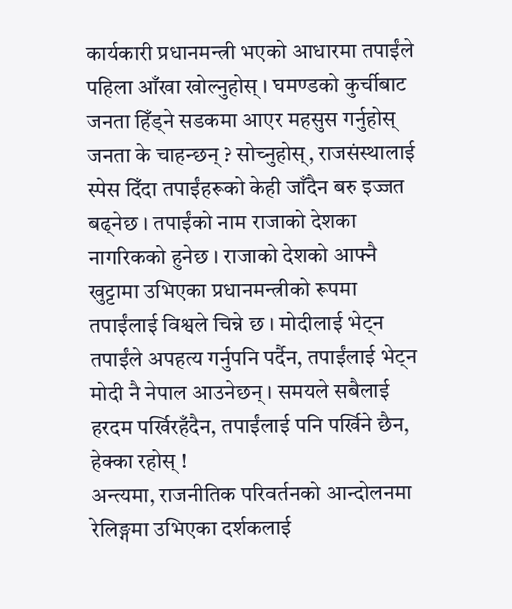कार्यकारी प्रधानमन्त्री भएको आधारमा तपाईंले पहिला आँखा खोल्नुहोस् । घमण्डको कुर्चीबाट जनता हिँड्ने सडकमा आएर महसुस गर्नुहोस् जनता के चाहन्छन् ? सोच्नुहोस्, राजसंस्थालाई स्पेस दिँदा तपाईंहरूको केही जाँदैन बरु इज्जत बढ्नेछ । तपाईंको नाम राजाको देशका नागरिकको हुनेछ । राजाको देशको आफ्नै खुट्टामा उभिएका प्रधानमन्त्रीको रूपमा तपाईंलाई विश्वले चिन्ने छ । मोदीलाई भेट्न तपाईंले अपहत्य गर्नुपनि पर्दैन, तपाईंलाई भेट्न मोदी नै नेपाल आउनेछन् । समयले सबैलाई हरदम पर्खिरहँदैन, तपाईंलाई पनि पर्खिने छैन, हेक्का रहोस् !
अन्त्यमा, राजनीतिक परिवर्तनको आन्दोलनमा रेलिङ्गमा उभिएका दर्शकलाई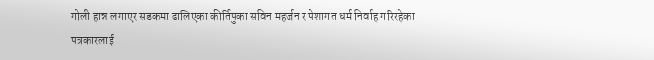गोली हान्न लगाएर सडकमा ढालिएका कीर्तिपुका सविन महर्जन र पेशागत धर्म निर्वाह गरिरहेका पत्रकारलाई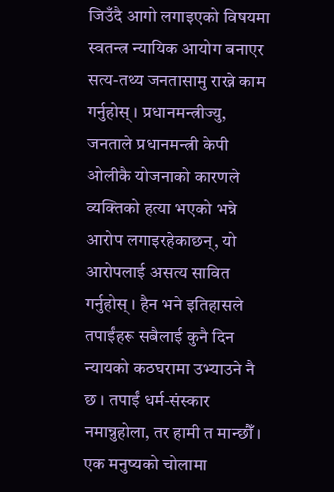जिउँदै आगो लगाइएको विषयमा स्वतन्त्र न्यायिक आयोग बनाएर सत्य-तथ्य जनतासामु राख्ने काम गर्नुहोस् । प्रधानमन्त्रीज्यु, जनताले प्रधानमन्त्री केपी ओलीकै योजनाको कारणले व्यक्तिको हत्या भएको भन्ने आरोप लगाइरहेकाछन्, यो आरोपलाई असत्य सावित गर्नुहोस् । हैन भने इतिहासले तपाईंहरू सबैलाई कुनै दिन न्यायको कठघरामा उभ्याउने नै छ । तपाईं धर्म-संस्कार नमान्नुहोला, तर हामी त मान्छौँ । एक मनुष्यको चोलामा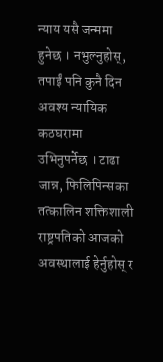न्याय यसै जन्ममा हुनेछ । नभुल्नुहोस्, तपाईं पनि कुनै दिन अवश्य न्यायिक कठघरामा उभिनुपर्नेछ । टाढा जान्न, फिलिपिन्सका तत्कालिन शक्तिशाली राष्ट्रपतिको आजको अवस्थालाई हेर्नुहोस् र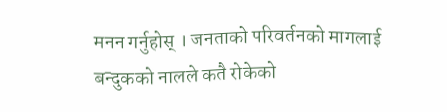मनन गर्नुहोस् । जनताको परिवर्तनको मागलाई बन्दुकको नालले कतै रोकेको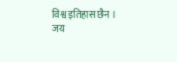विश्व इतिहास छैन ।
जय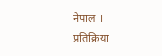नेपाल ।
प्रतिक्रिया